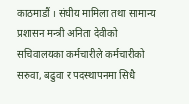काठमाडौं । संघीय मामिला तथा सामान्य प्रशासन मन्त्री अनिता देवीको सचिवालयका कर्मचारीले कर्मचारीको सरुवा, बढुवा र पदस्थापनमा सिधै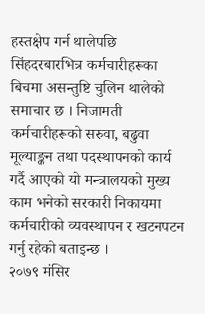हस्तक्षेप गर्न थालेपछि सिंहदरबारभित्र कर्मचारीहरूका बिचमा असन्तुष्टि चुलिन थालेको समाचार छ । निजामती कर्मचारीहरूको सरुवा, बढुवा मूल्याङ्कन तथा पदस्थापनको कार्य गर्दै आएको यो मन्त्रालयको मुख्य काम भनेको सरकारी निकायमा कर्मचारीको व्यवस्थापन र खटनपटन गर्नु रहेको बताइन्छ ।
२०७९ मंसिर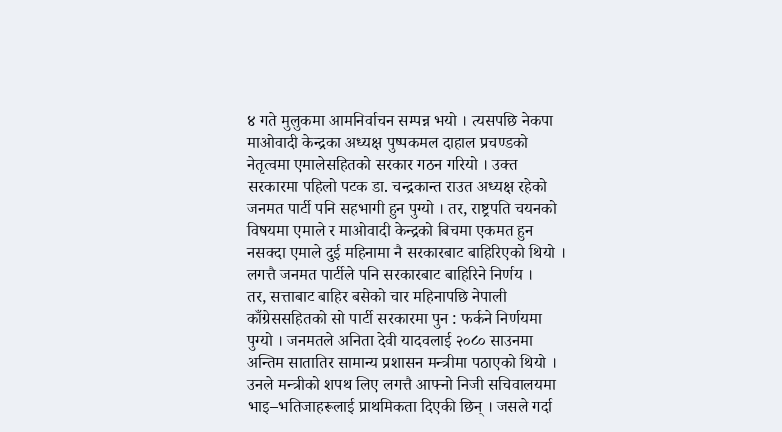४ गते मुलुकमा आमनिर्वाचन सम्पन्न भयो । त्यसपछि नेकपा माओवादी केन्द्रका अध्यक्ष पुष्पकमल दाहाल प्रचण्डको नेतृत्वमा एमालेसहितको सरकार गठन गरियो । उक्त सरकारमा पहिलो पटक डा. चन्द्रकान्त राउत अध्यक्ष रहेको जनमत पार्टी पनि सहभागी हुन पुग्यो । तर, राष्ट्रपति चयनको विषयमा एमाले र माओवादी केन्द्रको बिचमा एकमत हुन नसक्दा एमाले दुई महिनामा नै सरकारबाट बाहिरिएको थियो । लगत्तै जनमत पार्टीले पनि सरकारबाट बाहिरिने निर्णय ।
तर, सत्ताबाट बाहिर बसेको चार महिनापछि नेपाली काँग्रेससहितको सो पार्टी सरकारमा पुन : फर्कने निर्णयमा पुग्यो । जनमतले अनिता देवी यादवलाई २०८० साउनमा अन्तिम सातातिर सामान्य प्रशासन मन्त्रीमा पठाएको थियो । उनले मन्त्रीको शपथ लिए लगत्तै आफ्नो निजी सचिवालयमा भाइ–भतिजाहरूलाई प्राथमिकता दिएकी छिन् । जसले गर्दा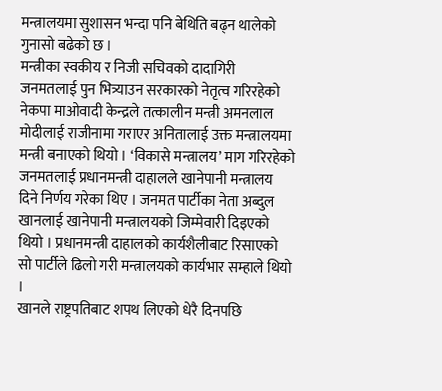मन्त्रालयमा सुशासन भन्दा पनि बेथिति बढ्न थालेको गुनासो बढेको छ ।
मन्त्रीका स्वकीय र निजी सचिवको दादागिरी
जनमतलाई पुन भित्र्याउन सरकारको नेतृत्व गरिरहेको नेकपा माओवादी केन्द्रले तत्कालीन मन्त्री अमनलाल मोदीलाई राजीनामा गराएर अनितालाई उक्त मन्त्रालयमा मन्त्री बनाएको थियो । ‘विकासे मन्त्रालय’ माग गरिरहेको जनमतलाई प्रधानमन्त्री दाहालले खानेपानी मन्त्रालय दिने निर्णय गरेका थिए । जनमत पार्टीका नेता अब्दुल खानलाई खानेपानी मन्त्रालयको जिम्मेवारी दिइएको थियो । प्रधानमन्त्री दाहालको कार्यशैलीबाट रिसाएको सो पार्टीले ढिलो गरी मन्त्रालयको कार्यभार सम्हाले थियो ।
खानले राष्ट्रपतिबाट शपथ लिएको धेरै दिनपछि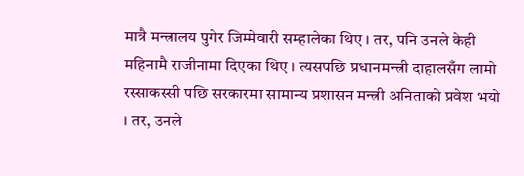मात्रै मन्त्रालय पुगेर जिम्मेवारी सम्हालेका थिए । तर, पनि उनले केही महिनामै राजीनामा दिएका थिए । त्यसपछि प्रधानमन्त्री दाहालसँग लामो रस्साकस्सी पछि सरकारमा सामान्य प्रशासन मन्त्री अनिताको प्रवेश भयो । तर, उनले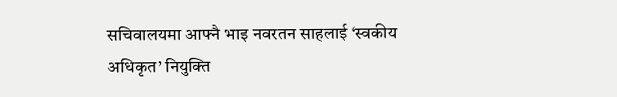सचिवालयमा आफ्नै भाइ नवरतन साहलाई ‘स्वकीय अधिकृत’ नियुक्ति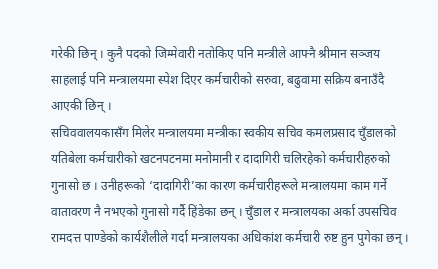गरेकी छिन् । कुनै पदको जिम्मेवारी नतोकिए पनि मन्त्रीले आफ्नै श्रीमान सञ्जय साहलाई पनि मन्त्रालयमा स्पेश दिएर कर्मचारीको सरुवा, बढुवामा सक्रिय बनाउँदै आएकी छिन् ।
सचिववालयकासँग मिलेर मन्त्रालयमा मन्त्रीका स्वकीय सचिव कमलप्रसाद चुँडालको यतिबेला कर्मचारीको खटनपटनमा मनोमानी र दादागिरी चलिरहेको कर्मचारीहरुको गुनासो छ । उनीहरूको ‘दादागिरी’का कारण कर्मचारीहरूले मन्त्रालयमा काम गर्ने वातावरण नै नभएको गुनासो गर्दै हिंडेका छन् । चुँडाल र मन्त्रालयका अर्का उपसचिव रामदत्त पाण्डेको कार्यशैलीले गर्दा मन्त्रालयका अधिकांश कर्मचारी रुष्ट हुन पुगेका छन् ।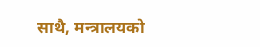साथै, मन्त्रालयको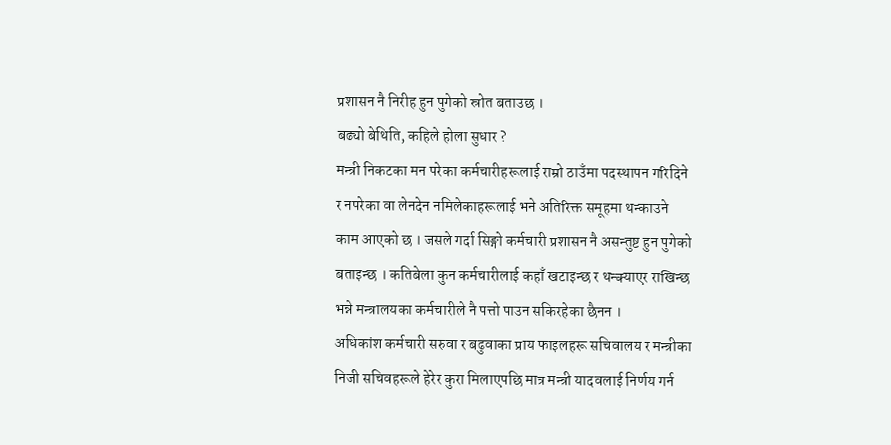प्रशासन नै निरीह हुन पुगेको स्रोत बताउछ ।
बढ्यो बेथिति, कहिले होला सुधार ?
मन्त्री निकटका मन परेका कर्मचारीहरूलाई राम्रो ठाउँमा पदस्थापन गरिदिने र नपरेका वा लेनदेन नमिलेकाहरूलाई भने अतिरिक्त समूहमा थन्काउने काम आएको छ । जसले गर्दा सिङ्गो कर्मचारी प्रशासन नै असन्तुष्ट हुन पुगेको बताइन्छ । कतिबेला कुन कर्मचारीलाई कहाँ खटाइन्छ र थन्क्याएर राखिन्छ भन्ने मन्त्रालयका कर्मचारीले नै पत्तो पाउन सकिरहेका छैनन ।
अधिकांश कर्मचारी सरुवा र बढुवाका प्राय फाइलहरू सचिवालय र मन्त्रीका निजी सचिवहरूले हेरेर कुरा मिलाएपछि मात्र मन्त्री यादवलाई निर्णय गर्न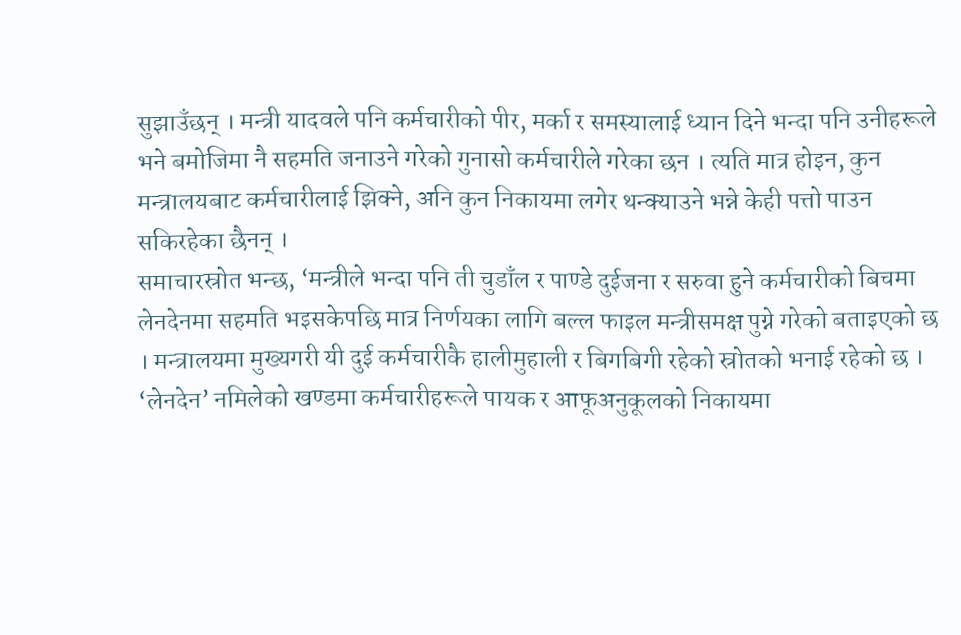सुझाउँछन् । मन्त्री यादवले पनि कर्मचारीको पीर, मर्का र समस्यालाई ध्यान दिने भन्दा पनि उनीहरूले भने बमोजिमा नै सहमति जनाउने गरेको गुनासो कर्मचारीले गरेका छन । त्यति मात्र होइन, कुन मन्त्रालयबाट कर्मचारीलाई झिक्ने, अनि कुन निकायमा लगेर थन्क्याउने भन्ने केही पत्तो पाउन सकिरहेका छैनन् ।
समाचारस्रोत भन्छ, ‘मन्त्रीले भन्दा पनि ती चुडाँल र पाण्डे दुईजना र सरुवा हुने कर्मचारीको बिचमा लेनदेनमा सहमति भइसकेपछि मात्र निर्णयका लागि बल्ल फाइल मन्त्रीसमक्ष पुग्ने गरेको बताइएको छ । मन्त्रालयमा मुख्यगरी यी दुई कर्मचारीकै हालीमुहाली र बिगबिगी रहेको स्रोतको भनाई रहेको छ । ‘लेनदेन’ नमिलेको खण्डमा कर्मचारीहरूले पायक र आफूअनुकूलको निकायमा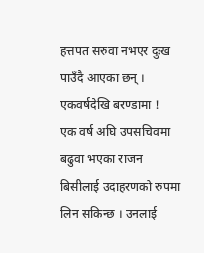हत्तपत सरुवा नभएर दुःख पाउँदै आएका छन् ।
एकवर्षदेखि बरण्डामा !
एक वर्ष अघि उपसचिवमा बढुवा भएका राजन बिसीलाई उदाहरणको रुपमा लिन सकिन्छ । उनलाई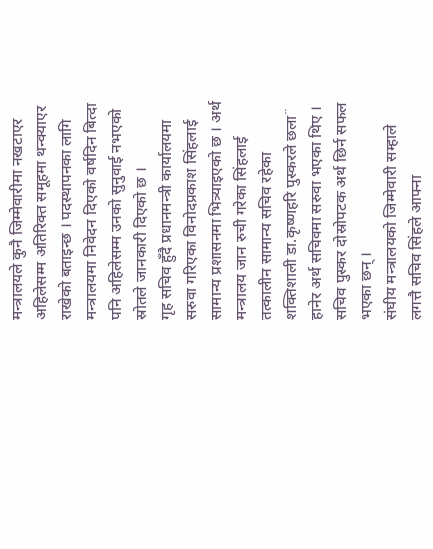मन्त्रालयले कुनै जिम्मेवारीमा नखटाएर अहिलेसम्म अतिरिक्त समूहमा थन्क्याएर राखेको बताइन्छ । पदस्थापनका लागि मन्त्रालयमा निवेदन दिएको वर्षदिन बित्दा पनि अहिलेसम्म उनको सुनुवाई नभएको स्रोतले जानकारी दिएको छ ।
गृह सचिव हुँदै प्रधानमन्त्री कार्यालयमा सरुवा गरिएका विनोदप्रकाश सिंहलाई सामान्य प्रशासनमा भित्र्याइएको छ । अर्थ मन्त्रालय जान रुची गरेका सिंहलाई तत्कालीन सामान्य सचिव रहेका शक्तिशाली डा.कृष्णहरि पुस्करले छला¨ हानेर अर्थ सचिवमा सरुवा भएका थिए । सचिव पुस्कर दोस्रोपटक अर्थ छिर्न सफल भएका छन् ।
संघीय मन्त्रालयको जिम्मेवारी सम्हाले लगत्तै सचिव सिंहले आफ्ना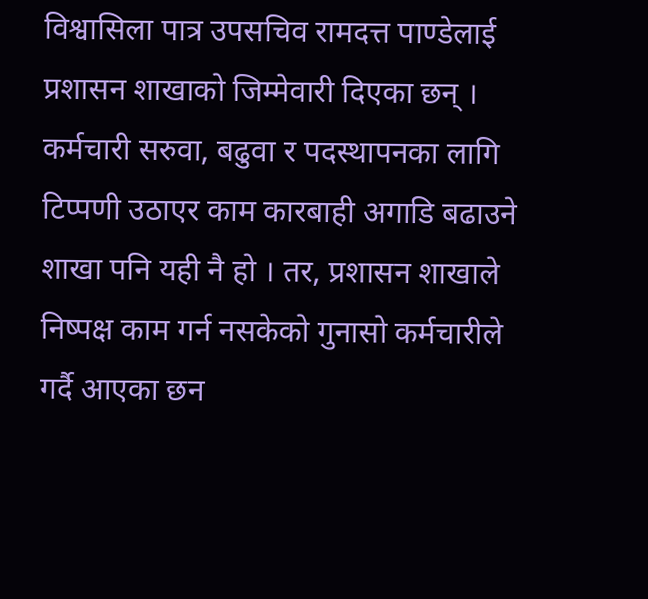विश्वासिला पात्र उपसचिव रामदत्त पाण्डेलाई प्रशासन शाखाको जिम्मेवारी दिएका छन् । कर्मचारी सरुवा, बढुवा र पदस्थापनका लागि टिप्पणी उठाएर काम कारबाही अगाडि बढाउने शाखा पनि यही नै हो । तर, प्रशासन शाखाले निष्पक्ष काम गर्न नसकेको गुनासो कर्मचारीले गर्दै आएका छन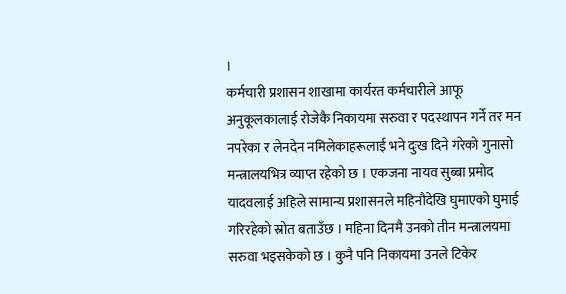।
कर्मचारी प्रशासन शाखामा कार्यरत कर्मचारीले आफू अनुकूलकालाई रोजेकै निकायमा सरुवा र पदस्थापन गर्ने तर मन नपरेका र लेनदेन नमिलेकाहरूलाई भने दुःख दिने गरेको गुनासो मन्त्रालयभित्र व्याप्त रहेको छ । एकजना नायव सुब्बा प्रमोद यादवलाई अहिले सामान्य प्रशासनले महिनौदेखि घुमाएको घुमाई गरिरहेको स्रोत बताउँछ । महिना दिनमै उनको तीन मन्त्रालयमा सरुवा भइसकेको छ । कुनै पनि निकायमा उनले टिकेर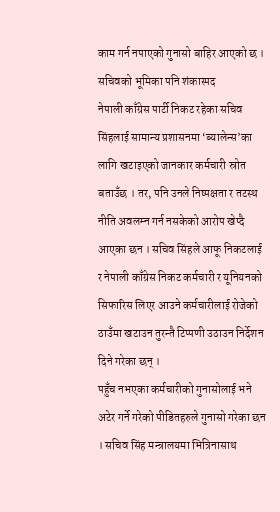काम गर्न नपाएको गुनासो बाहिर आएको छ ।
सचिवको भूमिका पनि शंकास्पद
नेपाली काँग्रेस पार्टी निकट रहेका सचिव सिंहलाई सामान्य प्रशासनमा ‘ब्यालेन्स’का लागि खटाइएको जानकार कर्मचारी स्रोत बताउँछ । तर, पनि उनले निष्पक्षता र तटस्थ नीति अवलम्न गर्न नसकेको आरोप खेप्दै आएका छन । सचिव सिंहले आफू निकटलाई र नेपाली काँग्रेस निकट कर्मचारी र यूनियनको सिफारिस लिएर आउने कर्मचारीलाई रोजेको ठाउँमा खटाउन तुरन्तै टिप्पणी उठाउन निर्देशन दिने गरेका छन् ।
पहुँच नभएका कर्मचारीको गुनासोलाई भने अटेर गर्ने गरेको पीडितहरुले गुनासो गरेका छन । सचिव सिंह मन्त्रालयमा भित्रिनासाथ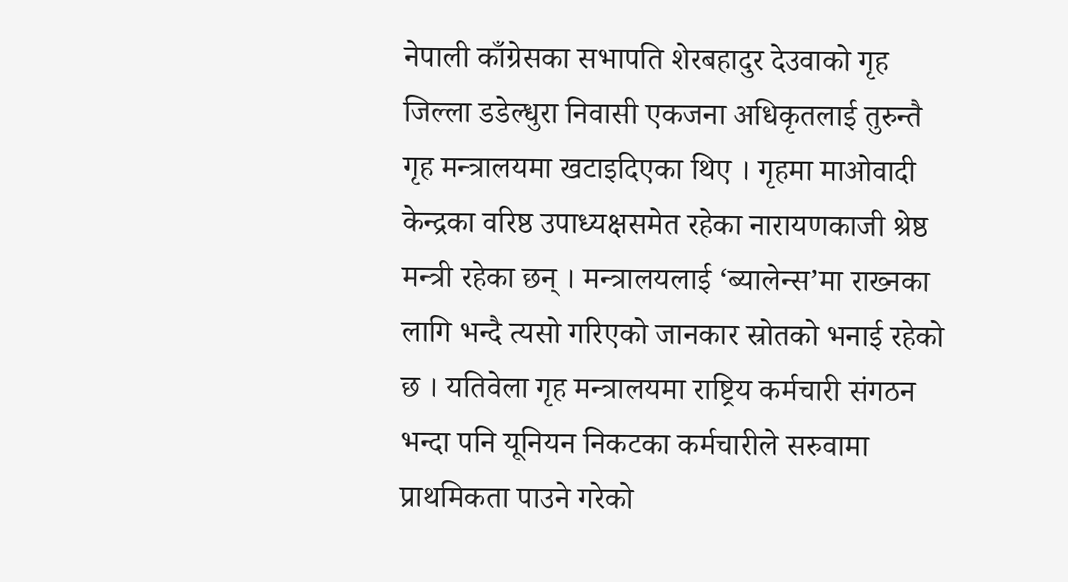नेपाली काँग्रेसका सभापति शेरबहादुर देउवाको गृह जिल्ला डडेल्धुरा निवासी एकजना अधिकृतलाई तुरुन्तै गृह मन्त्रालयमा खटाइदिएका थिए । गृहमा माओवादी केन्द्रका वरिष्ठ उपाध्यक्षसमेत रहेका नारायणकाजी श्रेष्ठ मन्त्री रहेका छन् । मन्त्रालयलाई ‘ब्यालेन्स’मा राख्नका लागि भन्दै त्यसो गरिएको जानकार स्रोतको भनाई रहेको छ । यतिवेला गृह मन्त्रालयमा राष्ट्रिय कर्मचारी संगठन भन्दा पनि यूनियन निकटका कर्मचारीले सरुवामा प्राथमिकता पाउने गरेको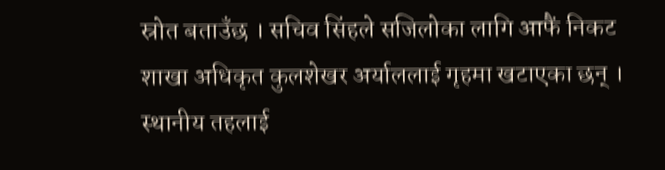स्रोत बताउँछ । सचिव सिंहले सजिलोका लागि आफैं निकट शाखा अधिकृत कुलशेखर अर्याललाई गृहमा खटाएका छन् ।
स्थानीय तहलाई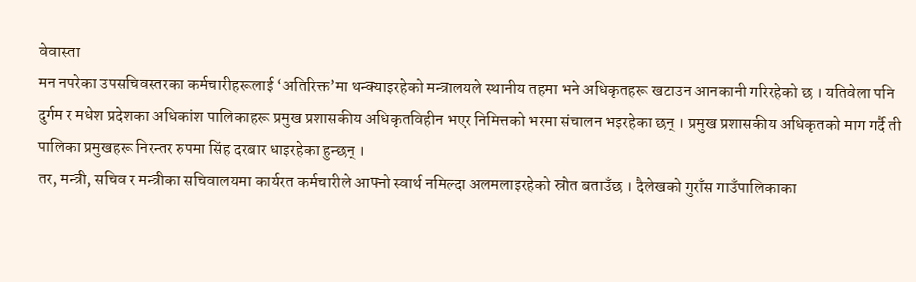वेवास्ता
मन नपरेका उपसचिवस्तरका कर्मचारीहरूलाई ‘अतिरिक्त’मा थन्क्याइरहेको मन्त्रालयले स्थानीय तहमा भने अधिकृतहरू खटाउन आनकानी गरिरहेको छ । यतिवेला पनि दुर्गम र मधेश प्रदेशका अधिकांश पालिकाहरू प्रमुख प्रशासकीय अधिकृतविहीन भएर निमित्तको भरमा संचालन भइरहेका छन् । प्रमुख प्रशासकीय अधिकृतको माग गर्दै ती पालिका प्रमुखहरू निरन्तर रुपमा सिंह दरबार धाइरहेका हुन्छन् ।
तर, मन्त्री, सचिव र मन्त्रीका सचिवालयमा कार्यरत कर्मचारीले आफ्नो स्वार्थ नमिल्दा अलमलाइरहेको स्रोत बताउँछ । दैलेखको गुराँस गाउँपालिकाका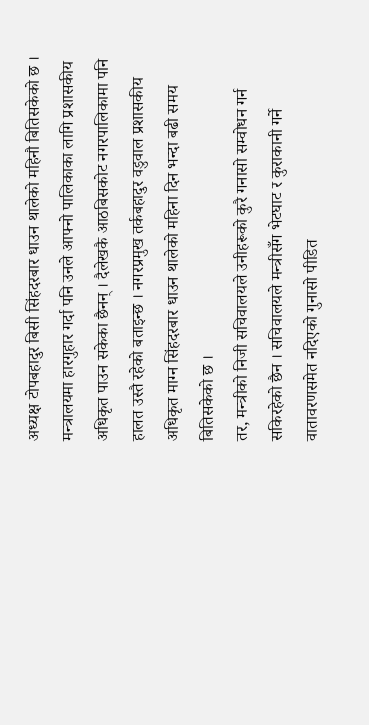अध्यक्ष टोपबहादुर बिसी सिंहदरबार धाउन थालेको महिनौ बितिसकेको छ । मन्त्रालयमा हारगुहार गर्दा पनि उनले आफ्नो पालिकाका लागि प्रशासकीय अधिकृत पाउन सकेका छैनन् । दैलेखकै आठबिसकोट नगरपालिकामा पनि हालत उस्तै रहेको बताइन्छ । नगरप्रमुख तर्कबहादुर वडुवाल प्रशासकीय अधिकृत माग्न सिंहदरबार धाउन थालेको महिना दिन भन्दा बढी समय बितिसकेको छ ।
तर, मन्त्रीको निजी सचिवालयले उनीहरूको कुरै गनासो सम्वोधन गर्न सकिरहेको छैन । सचिवालयले मन्त्रीसँग भेटघाट र कुराकानी गर्ने वातावरणसमेत नदिएको गुनासो पीडित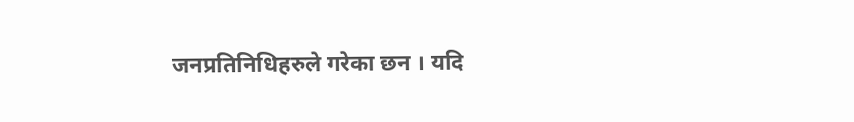जनप्रतिनिधिहरुले गरेका छन । यदि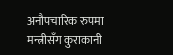अनौपचारिक रुपमा मन्त्रीसँग कुराकानी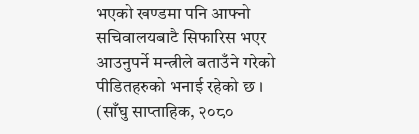भएको खण्डमा पनि आफ्नो सचिवालयबाटै सिफारिस भएर आउनुपर्ने मन्त्रीले बताउँने गरेको पीडितहरुको भनाई रहेको छ । (साँघु साप्ताहिक, २०८०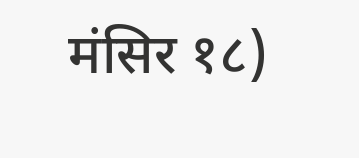मंसिर १८)